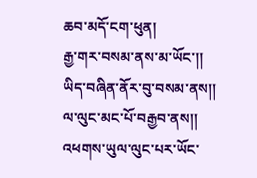ཆབ་མདོ་ངག་ཕུན།
རྒྱ་གར་བསམ་ནས་མ་ཡོང་།། ཡིད་བཞིན་ནོར་བུ་བསམ་ནས།།
ལ་ལུང་མང་པོ་བརྒྱབ་ནས།། འཕགས་ཡུལ་ལུང་པར་ཡོང་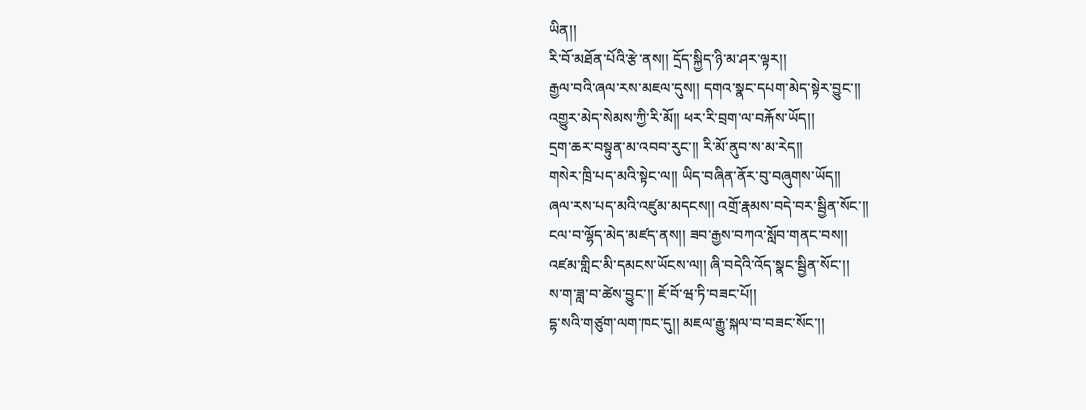ཡིན།།
རི་བོ་མཐོན་པོའི་རྩེ་ནས།། དྲོད་སྐྱིད་ཉི་མ་ཤར་ལྟར།།
རྒྱལ་བའི་ཞལ་རས་མཇལ་དུས།། དགའ་སྣང་དཔག་མེད་སྟེར་བྱུང་།།
འགྱུར་མེད་སེམས་ཀྱི་རི་མོ།། ཕར་རི་བྲག་ལ་བརྐོས་ཡོད།།
དྲག་ཆར་བསྟུན་མ་འབབ་རུང་།། རི་མོ་ནུབ་ས་མ་རེད།།
གསེར་ཁྲི་པད་མའི་སྟེང་ལ།། ཡིད་བཞིན་ནོར་བུ་བཞུགས་ཡོད།།
ཞལ་རས་པད་མའི་འཛུམ་མདངས།། འགྲོ་རྣམས་བདེ་བར་སྦྱིན་སོང་།།
ངལ་བ་ལྷོད་མེད་མཛད་ནས།། ཟབ་རྒྱས་བཀའ་སློབ་གནང་བས།།
འཛམ་གླིང་མི་དམངས་ཡོངས་ལ།། ཞི་བདེའི་འོད་སྣང་སྦྱིན་སོང་།།
ས་ག་ཟླ་བ་ཚེས་བྱུང་།། ཇོ་བོ་ཝ་ཏི་བཟང་པོ།།
དྷ་སའི་གཙུག་ལག་ཁང་དུ།། མཇལ་རྒྱུ་སྐལ་བ་བཟང་སོང་།།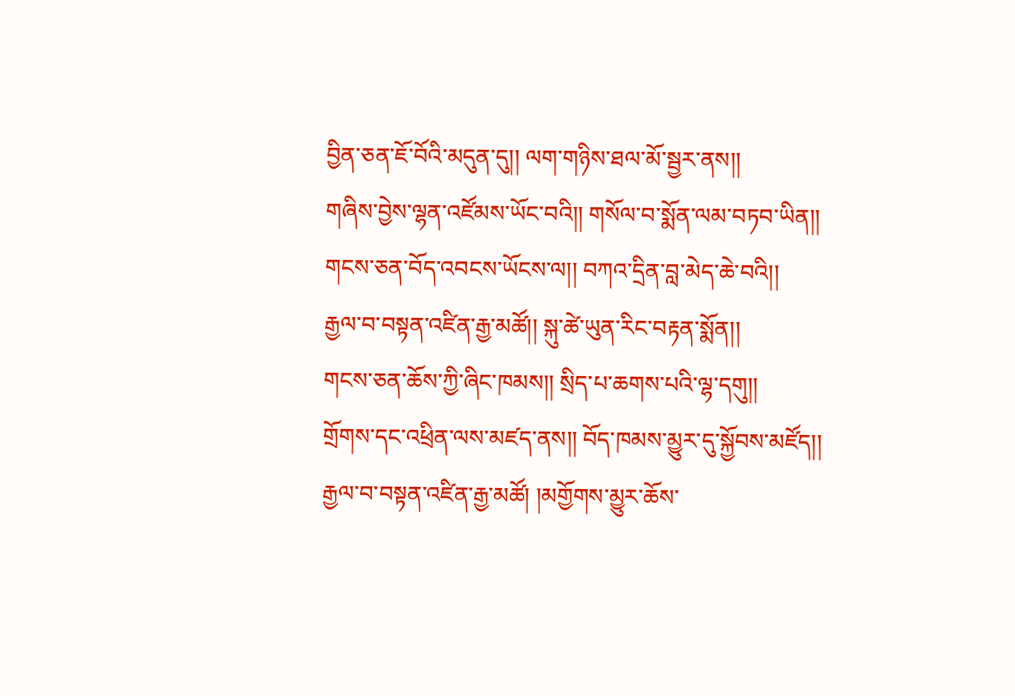བྱིན་ཅན་ཇོ་བོའི་མདུན་དུ།། ལག་གཉིས་ཐལ་མོ་སྦྱར་ནས།།
གཞིས་བྱེས་ལྷན་འཛོམས་ཡོང་བའི།། གསོལ་བ་སྨོན་ལམ་བཏབ་ཡིན།།
གངས་ཅན་བོད་འབངས་ཡོངས་ལ།། བཀའ་དྲིན་བླ་མེད་ཆེ་བའི།།
རྒྱལ་བ་བསྟན་འཛིན་རྒྱ་མཚོ།། སྐུ་ཚེ་ཡུན་རིང་བརྟན་སྨོན།།
གངས་ཅན་ཆོས་ཀྱི་ཞིང་ཁམས།། སྲིད་པ་ཆགས་པའི་ལྷ་དགུ།།
གྲོགས་དང་འཕྲིན་ལས་མཛད་ནས།། བོད་ཁམས་མྱུར་དུ་སྐྱོབས་མཛོད།།
རྒྱལ་བ་བསྟན་འཛིན་རྒྱ་མཚོ། །མགྱོགས་མྱུར་ཆོས་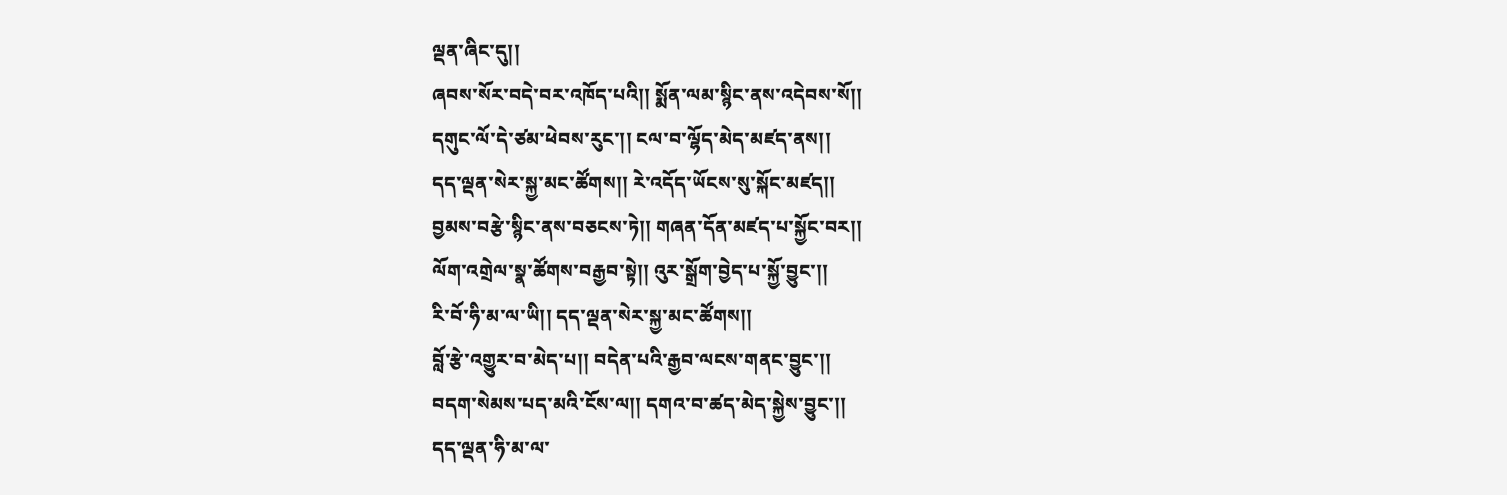ལྡན་ཞིང་དུ།།
ཞབས་སོར་བདེ་བར་འཁོད་པའི།། སྨོན་ལམ་སྙིང་ནས་འདེབས་སོ།།
དགུང་ལོ་དེ་ཙམ་ཕེབས་རུང་།། ངལ་བ་ལྷོད་མེད་མཛད་ནས།།
དད་ལྡན་སེར་སྐྱ་མང་ཚོགས།། རེ་འདོད་ཡོངས་སུ་སྐོང་མཛད།།
བྱམས་བརྩེ་སྙིང་ནས་བཅངས་ཏེ།། གཞན་དོན་མཛད་པ་སྐྱོང་བར།།
ལོག་འགྲེལ་སྣ་ཚོགས་བརྒྱབ་སྟེ།། འུར་སྒྲོག་བྱེད་པ་སྐྱོ་བྱུང་།།
རི་བོ་ཧི་མ་ལ་ཡི།། དད་ལྡན་སེར་སྐྱ་མང་ཚོགས།།
བློ་རྩེ་འགྱུར་བ་མེད་པ།། བདེན་པའི་རྒྱབ་ལངས་གནང་བྱུང་།།
བདག་སེམས་པད་མའི་ངོས་ལ།། དགའ་བ་ཚད་མེད་སྐྱེས་བྱུང་།།
དད་ལྡན་ཧི་མ་ལ་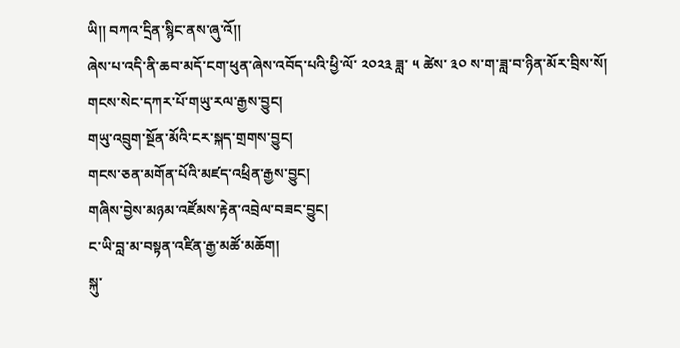ཡི།། བཀའ་དྲིན་སྙིང་ནས་ཞུ་འོ།།
ཞེས་པ་འདི་ནི་ཆབ་མདོ་ངག་ཕུན་ཞེས་འབོད་པའི་ཕྱི་ལོ་ ༢༠༢༣ ཟླ་ ༥ ཚེས་ ༣༠ ས་ག་ཟླ་བ་ཉིན་མོར་བྲིས་སོ།
གངས་སེང་དཀར་པོ་གཡུ་རལ་རྒྱས་བྱུང།
གཡུ་འབྲུག་སྔོན་མོའི་ངར་སྐད་གྲགས་བྱུང།
གངས་ཅན་མགོན་པོའི་མཛད་འཕྲིན་རྒྱས་བྱུང།
གཞིས་བྱེས་མཉམ་འཛོམས་རྟེན་འབྲེལ་བཟང་བྱུང།
ང་ཡི་བླ་མ་བསྟན་འཛིན་རྒྱ་མཚོ་མཆོག།
སྐུ་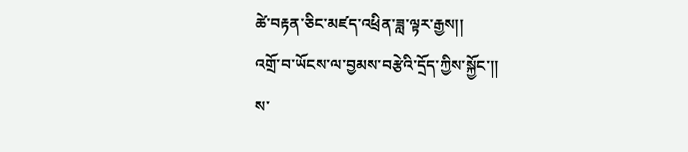ཚེ་བརྟན་ཅིང་མཛད་འཕྲིན་ཟླ་ལྟར་རྒྱས།།
འགྲོ་བ་ཡོངས་ལ་བྱམས་བརྩེའི་དྲོད་ཀྱིས་སྐྱོང་།།
ས་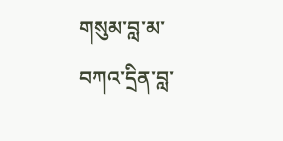གསུམ་བླ་མ་བཀའ་དྲིན་བླ་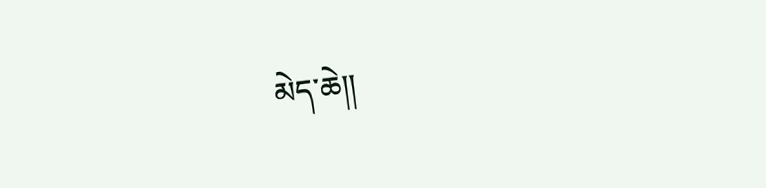མེད་ཆེ།།